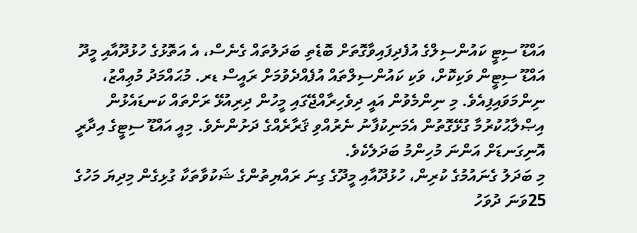އައްޑޫ ސިޓީ ކައުންސިލްގެ އުފެދިފައިވާގޮތަށް ބޮޑެތި ބަދަލުތައް ގެނެސް، އެ އަތޮޅުގެ ހުޅުދޫއާއި މީދޫ އައްޑޫ ސިޓީން ވަކިކޮށް، ވަކި ކައުންސިލްތައް އުފެއްދެވުމަށް ރައީސް ޑރ. މުޙައްމަދު މުޢިއްޒު، ނިންމަވައިފިއެވެ. މި ނިންމެވުން އައީ ދިވެހިރާއްޖޭގައި މީހުން ދިރިއުޅޭ ރަށްތައް ކަނޑައެޅުން އިޞްލާޙުކުރުމާ ގުޅޭގޮތުން އެމަނިކުފާނު ނެރުއްވި ޤަރާރެއްގެ ދަށުންނެވެ. މިއީ އައްޑޫ ސިޓީގެ އިދާރީ އޮނިގަނޑަށް އަންނަ މުހިންމު ބަދަލެކެވެ.
މި ބަދަލު ގެނައުމުގެ ކުރިން، ހުޅުދޫއާއި މީދޫގެ ގިނަ ރައްޔިތުންގެ ޝަކުވާތަކާ ގުޅިގެން މިދިޔަ މަހުގެ 25ވަނަ ދުވަހު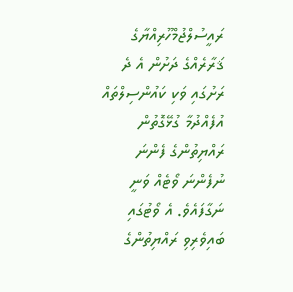ރައީސުލްޖުމްހޫރިއްޔާގެ ޤަރާރެއްގެ ދަށުން އެ ދެ ރަށުގައި ވަކި ކައުންސިލްތައް އުފެއްދުމާ ގުޅޭގޮތުން ރައްޔިތުންގެ ފެންނަ ނުފެންނަ ވޯޓެއް ވަނީ ނަގާފައެވެ. އެ ވޯޓުގައި ބައިވެރިވި ރައްޔިތުންގެ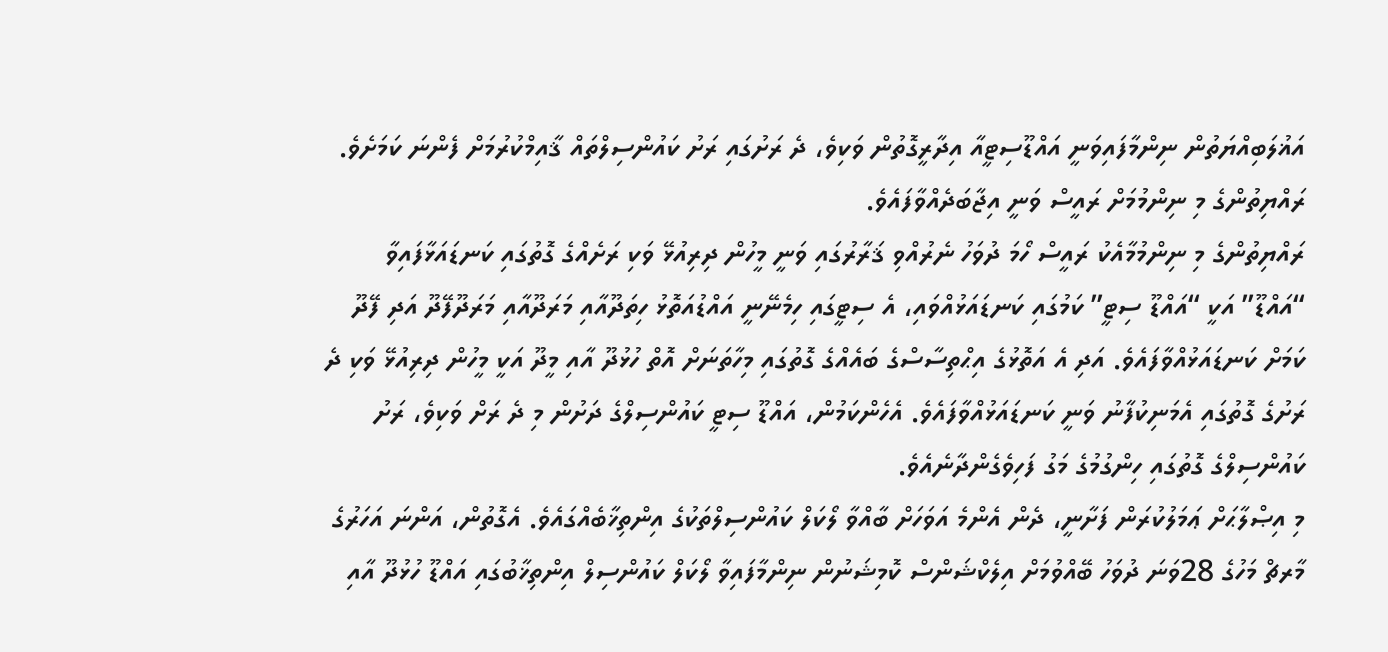އަޣުލަބިއްޔަތުން ނިންމާފައިވަނީ އައްޑޫސިޓީއާ އިދާރީގޮތުން ވަކިވެ، ދެ ރަށުގައި ރަށު ކައުންސިލްތައް ޤާއިމްކުރުމަށް ފެންނަ ކަމަށެވެ. ރައްޔިތުންގެ މި ނިންމުމަށް ރައީސް ވަނީ އިޖާބަދެއްވާފައެވެ.
ރައްޔިތުންގެ މި ނިންމުމާއެކު ރައީސް ހޯމަ ދުވަހު ނެރުއްވި ޤަރާރުގައި ވަނީ މީހުން ދިރިއުޅޭ ވަކި ރަށެއްގެ ގޮތުގައި ކަނޑައަޅާފައިވާ “އައްޑޫ” އަކީ “އައްޑޫ ސިޓީ” ކަމުގައި ކަނޑައަޅުއްވައި، އެ ސިޓީގައި ހިމެނޭނީ އައްޑުއަތޮޅު ހިތަދޫއާއި މަރަދޫއާއި މަރަދޫފޭދޫ އަދި ފޭދޫ ކަމަށް ކަނޑައަޅުއްވާފައެވެ. އަދި އެ އަތޮޅުގެ އިޙްތިސާސްގެ ބައެއްގެ ގޮތުގައި މިހާތަނަށް އޮތް ހުޅުދޫ އާއި މީދޫ އަކީ މީހުން ދިރިއުޅޭ ވަކި ދެ ރަށުގެ ގޮތުގައި އެމަނިކުފާނު ވަނީ ކަނޑައަޅުއްވާފައެވެ. އެހެންކަމުން، އައްޑޫ ސިޓީ ކައުންސިލްގެ ދަށުން މި ދެ ރަށް ވަކިވެ، ރަށު ކައުންސިލްގެ ގޮތުގައި ހިންގުމުގެ މަގު ފަހިވެގެންދާނެއެވެ.
މި އިޞްލާޙަށް ޢަމަލުކުރަން ފަށާނީ، ދެން އެންމެ އަވަހަށް ބާއްވާ ލޯކަލް ކައުންސިލްތަކުގެ އިންތިޚާބެއްގައެވެ. އެގޮތުން، އަންނަ އަހަރުގެ މާރޗް މަހުގެ 28ވަނަ ދުވަހު ބޭއްވުމަށް އިލެކްޝަންސް ކޮމިޝަނުން ނިންމާފައިވާ ލޯކަލް ކައުންސިލް އިންތިޚާބުގައި އައްޑޫ ހުޅުދޫ އާއި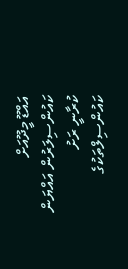އައްޑޫ މީދޫއަށް ކައުންސިލަރުން އައްޔަން ކުރާނީ ރަށު ކައުންސިލްތަކުގެ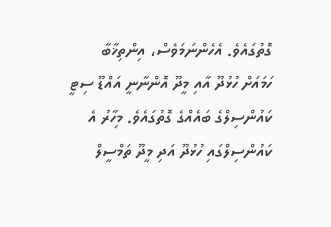ގޮތުގައެވެ. އެހެންނަމަވެސް، އިންތިޚާބާ ހަމައަށް ހުޅުދޫ އާއި މީދޫ އޮންނާނީ އައްޑޫ ސިޓީ ކައުންސިލްގެ ބައެއްގެ ގޮތުގައެވެ. މިހާރު އެ ކައުންސިލްގައި ހުޅުދޫ އަދި މީދޫ ތަމްސީލް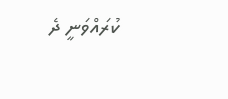ކުރައްވަނީ ދެ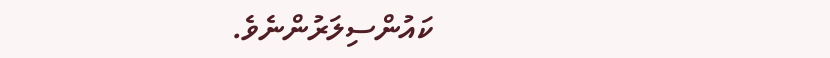ކައުންސިލަރުންނެވެ.